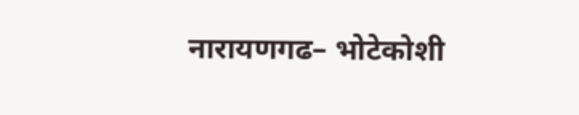नारायणगढ– भोटेकोशी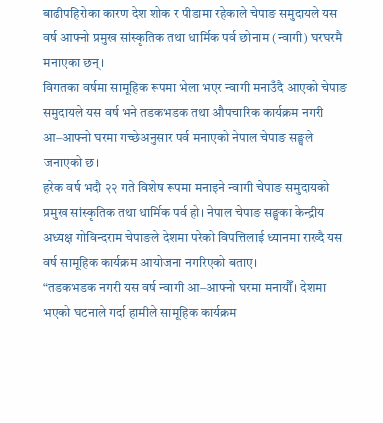बाढीपहिरोका कारण देश शोक र पीडामा रहेकाले चेपाङ समुदायले यस वर्ष आफ्नो प्रमुख सांस्कृतिक तथा धार्मिक पर्व छोनाम (न्वागी) घरघरमै मनाएका छन्।
विगतका वर्षमा सामूहिक रूपमा भेला भएर न्वागी मनाउँदै आएको चेपाङ समुदायले यस वर्ष भने तडकभडक तथा औपचारिक कार्यक्रम नगरी आ–आफ्नो घरमा गच्छेअनुसार पर्व मनाएको नेपाल चेपाङ सङ्घले जनाएको छ।
हरेक वर्ष भदौ २२ गते विशेष रूपमा मनाइने न्वागी चेपाङ समुदायको प्रमुख सांस्कृतिक तथा धार्मिक पर्व हो। नेपाल चेपाङ सङ्घका केन्द्रीय अध्यक्ष गोविन्दराम चेपाङले देशमा परेको विपत्तिलाई ध्यानमा राख्दै यस वर्ष सामूहिक कार्यक्रम आयोजना नगरिएको बताए।
“तडकभडक नगरी यस वर्ष न्वागी आ–आफ्नो घरमा मनायौँ। देशमा भएको घटनाले गर्दा हामीले सामूहिक कार्यक्रम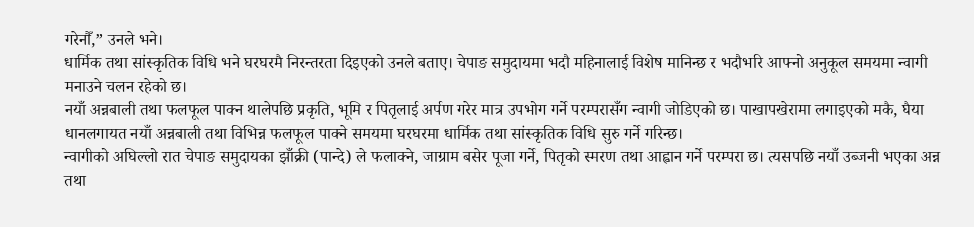गरेनौँ,” उनले भने।
धार्मिक तथा सांस्कृतिक विधि भने घरघरमै निरन्तरता दिइएको उनले बताए। चेपाङ समुदायमा भदौ महिनालाई विशेष मानिन्छ र भदौभरि आफ्नो अनुकूल समयमा न्वागी मनाउने चलन रहेको छ।
नयाँ अन्नबाली तथा फलफूल पाक्न थालेपछि प्रकृति, भूमि र पितृलाई अर्पण गरेर मात्र उपभोग गर्ने परम्परासँग न्वागी जोडिएको छ। पाखापखेरामा लगाइएको मकै, घैया धानलगायत नयाँ अन्नबाली तथा विभिन्न फलफूल पाक्ने समयमा घरघरमा धार्मिक तथा सांस्कृतिक विधि सुरु गर्ने गरिन्छ।
न्वागीको अघिल्लो रात चेपाङ समुदायका झाँक्री (पान्दे) ले फलाक्ने, जाग्राम बसेर पूजा गर्ने, पितृको स्मरण तथा आह्वान गर्ने परम्परा छ। त्यसपछि नयाँ उब्जनी भएका अन्न तथा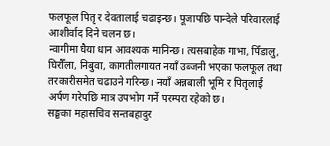फलफूल पितृ र देवतालाई चढाइन्छ। पूजापछि पान्देले परिवारलाई आशीर्वाद दिने चलन छ।
न्वागीमा घैया धान आवश्यक मानिन्छ। त्यसबाहेक गाभा, पिँडालु, घिरौँला, निबुवा, कागतीलगायत नयाँ उब्जनी भएका फलफूल तथा तरकारीसमेत चढाउने गरिन्छ। नयाँ अन्नबाली भूमि र पितृलाई अर्पण गरेपछि मात्र उपभोग गर्ने परम्परा रहेको छ।
सङ्घका महासचिव सन्तबहादुर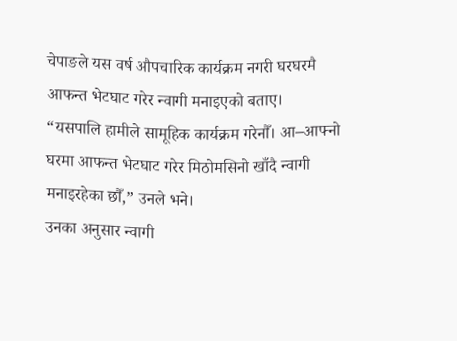चेपाङले यस वर्ष औपचारिक कार्यक्रम नगरी घरघरमै आफन्त भेटघाट गरेर न्वागी मनाइएको बताए।
“यसपालि हामीले सामूहिक कार्यक्रम गरेनौँ। आ–आफ्नो घरमा आफन्त भेटघाट गरेर मिठोमसिनो खाँदै न्वागी मनाइरहेका छौँ,” उनले भने।
उनका अनुसार न्वागी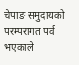चेपाङ समुदायको परम्परागत पर्व भएकाले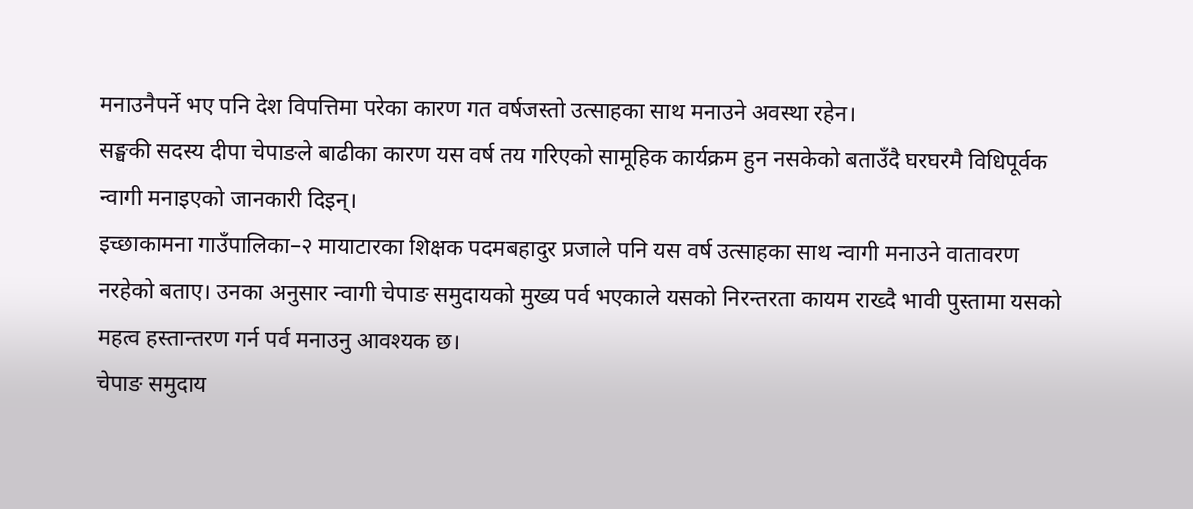मनाउनैपर्ने भए पनि देश विपत्तिमा परेका कारण गत वर्षजस्तो उत्साहका साथ मनाउने अवस्था रहेन।
सङ्घकी सदस्य दीपा चेपाङले बाढीका कारण यस वर्ष तय गरिएको सामूहिक कार्यक्रम हुन नसकेको बताउँदै घरघरमै विधिपूर्वक न्वागी मनाइएको जानकारी दिइन्।
इच्छाकामना गाउँपालिका–२ मायाटारका शिक्षक पदमबहादुर प्रजाले पनि यस वर्ष उत्साहका साथ न्वागी मनाउने वातावरण नरहेको बताए। उनका अनुसार न्वागी चेपाङ समुदायको मुख्य पर्व भएकाले यसको निरन्तरता कायम राख्दै भावी पुस्तामा यसको महत्व हस्तान्तरण गर्न पर्व मनाउनु आवश्यक छ।
चेपाङ समुदाय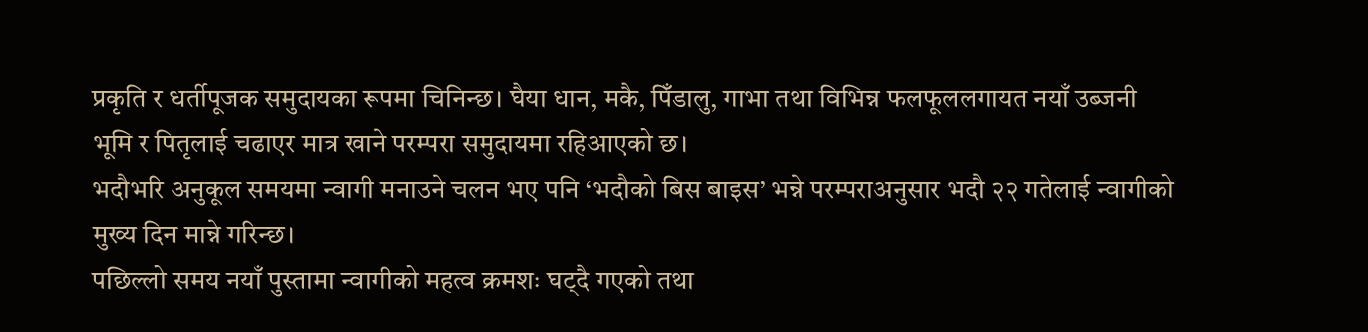प्रकृति र धर्तीपूजक समुदायका रूपमा चिनिन्छ। घैया धान, मकै, पिँडालु, गाभा तथा विभिन्न फलफूललगायत नयाँ उब्जनी भूमि र पितृलाई चढाएर मात्र खाने परम्परा समुदायमा रहिआएको छ।
भदौभरि अनुकूल समयमा न्वागी मनाउने चलन भए पनि ‘भदौको बिस बाइस’ भन्ने परम्पराअनुसार भदौ २२ गतेलाई न्वागीको मुख्य दिन मान्ने गरिन्छ।
पछिल्लो समय नयाँ पुस्तामा न्वागीको महत्व क्रमशः घट्दै गएको तथा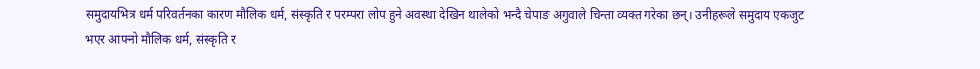समुदायभित्र धर्म परिवर्तनका कारण मौलिक धर्म, संस्कृति र परम्परा लोप हुने अवस्था देखिन थालेको भन्दै चेपाङ अगुवाले चिन्ता व्यक्त गरेका छन्। उनीहरूले समुदाय एकजुट भएर आफ्नो मौलिक धर्म, संस्कृति र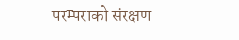परम्पराको संरक्षण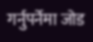गर्नुपर्नेमा जोड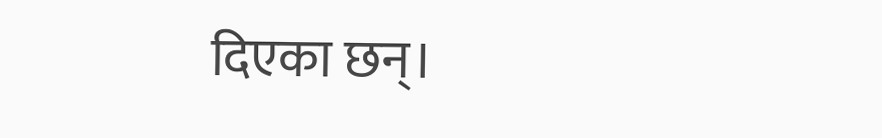दिएका छन्।